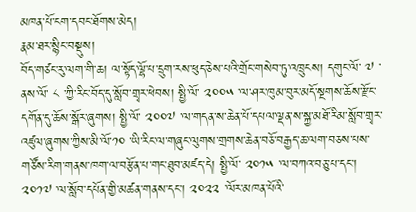མཁན་པོ་ངག་དབང་ཐོགས་མེད།
རྣམ་ཐར་སྙིང་བསྡུས།
བོད་གཙང་རུ་ལག་གི་ཆ། ལ་སྟོད་ལྷོ་པ་དྲུག་རས་ཕུད་ཅེས་པའི་གྲོང་གསེབ་ཏུ་འཁྲུངས། དགུང་ལོ་ ༧ ་ནས་ལོ་ ༨ ་ཀྱི་རིང་བོད་དུ་སློབ་གྲྭར་ཕེབས། སྤྱི་ལོ་ ༢༠༠༥ ་ལ་ཤར་ཁུམ་བུར་མདོ་སྔགས་ཆོས་རྫོང་དགོན་དུ་ཆོས་སྒོར་ཞུགས། སྤྱི་ལོ་ ༢༠༠༧ ་ལ་གདན་ས་ཆེན་པོ་དཔལ་ལྡན་ས་སྐྱ་མཐོ་རིམ་སློབ་གྲྭར་འཛུལ་ཞུགས་ཀྱིས་མི་ལོ་༡༠ ་ཡི་རིང་ལ་གཞུང་ལུགས་གྲགས་ཆེན་བཅོ་བརྒྱད་ཆ་ལག་བཅས་པས་གཙོས་རིག་གནས་ཁག་ལ་བརྩོན་པ་གང་ཐུབ་མཛད་དེ། སྤྱི་ལོ་ ༢༠༡༥ ་ལ་བཀའ་བཅུ་པ་དང་། ༢༠༡༧ ་ལ་སློབ་དཔོན་གྱི་མཚན་གནས་དང་། ༢༠༢༢ ་ལོར་མཁན་པོའི་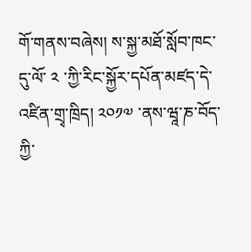གོ་གནས་བཞེས། ས་སྐྱ་མཐོ་སློབ་ཁང་དུ་ལོ་ ༢ ་ཀྱི་རིང་སྐྱོར་དཔོན་མཛད་དེ་འཛིན་གྲྭ་ཁྲིད། ༢༠༡༧ ་ནས་ཝཱ་ཎ་བོད་ཀྱི་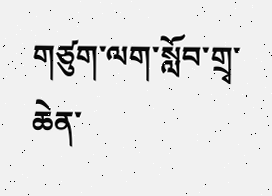གཙུག་ལག་སློབ་གྲྭ་ཆེན་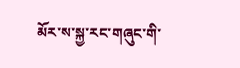མོར་ས་སྐྱ་རང་གཞུང་གི་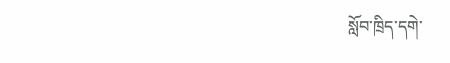སློབ་ཁྲིད་དགེ་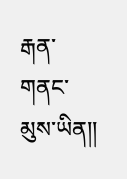རྒན་གནང་མུས་ཡིན།།